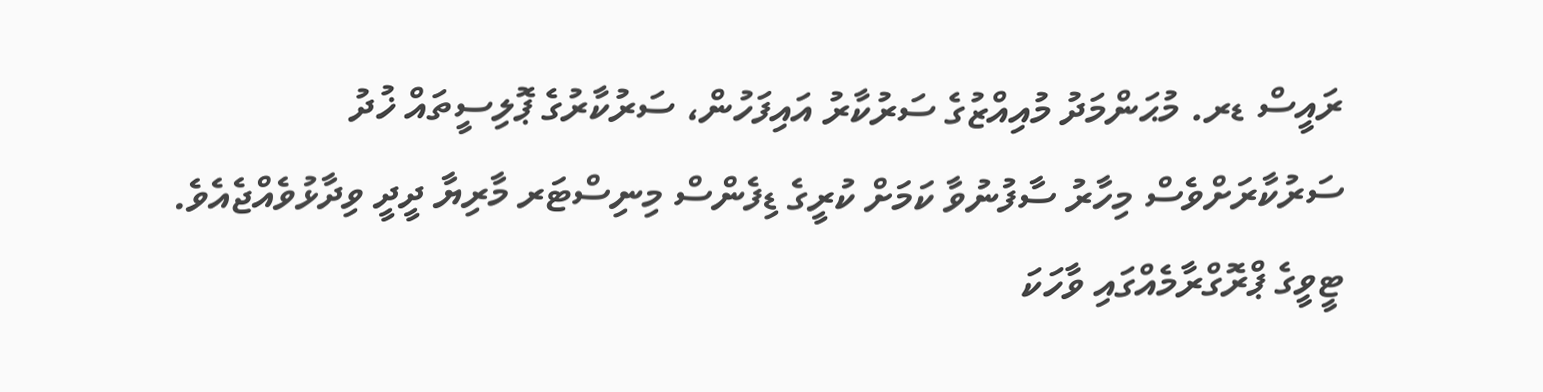ރައީސް ޑރ. މުޙަންމަދު މުއިއްޒުގެ ސަރުކާރު އައިފަހުން، ސަރުކާރުގެ ޕޮލިސީތައް ޚުދު ސަރުކާރަށްވެސް މިހާރު ސާފުނުވާ ކަމަށް ކުރީގެ ޑިފެންސް މިނިސްޓަރ މާރިޔާ ދީދީ ވިދާޅުވެއްޖެއެވެ.
ޓީވީގެ ޕްރޮގްރާމެއްގައި ވާހަކަ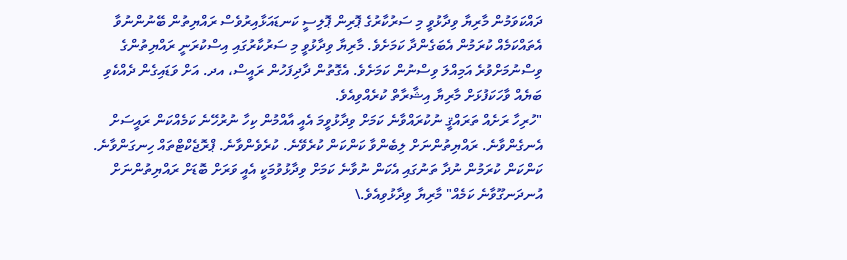ދައްކަވަމުން މާރިޔާ ވިދާޅުވީ މި ސަރުކާރުގެ ޕޮރިން ޕޮލިސީ ކަނޑައަޅާއިރުވެސް ރައްޔިތުން ބޭނުންނުވާ އެތައްކަމެއް ކުރަމުން އެބަގެންދާ ކަމަށެވެ. މާރިޔާ ވިދާޅުވީ މި ސަރުކާރުގައި އިސްކުރަނީ ރައްޔިތުންގެ ވިސްނުމަށްވުރެ އަމިއްލަ ވިސްނުން ކަމަށެވެ. އެގޮތުން ދާދިފަހުން ރައީސް، އދ. އަށް ވަޑައިގެން ދެއްކެވި ބަޔެއް ވާހަކަފުޅަށް މާރިޔާ އިޝާރާތް ކުރެއްވިއެވެ.
"ހުރިހާ ރަށެއް ތަރައްޤީ ނުކުރައްވާނެ ކަމަށް ވިދާޅުވީމަ އެއީ އާއްމުން ކިހާ ނުރުހޭނެ ކަމެއްކަން ރައީސަށް އެނގެންވާނެ. ރައްޔިތުންނަށް ލިބެންވާ ކަންކަން ކުރެވޭނެ. ކުރެވެންވާނެ. ޕްރޮޖެކްޓްތައް ހިނގަންވާނެ. ކަންކަން ކުރަމުން ނުދާ ތަނުގައި އެކަން ނުވާނެ ކަމަށް ވިދާޅުވުމަކީ އެއީ ވަރަށް ބޮޑަށް ރައްޔިތުންނަށް އުނދަނގޫވާނެ ކަމެއް" މާރިޔާ ވިދާޅުވިއެވެ.\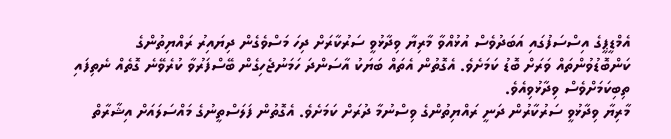އެމްޑީޕީގެ އިސްސަފުގައި އަބަދުވެސް އުޅުއްވާ މާރިޔާ ވިދާޅުވީ ސަރުކާރަށް ދިހަ މަސްވެގެން ދިޔައިރު ރައްޔިތުންގެ ކަންބޮޑުވުންތައް ވަރަށް ބޮޑު ކަމަށެވެ. އެގޮތުން އެތައް ބަޔަކު އާސަންދަ ހަމަނުޖެހިގެން ބޭސްފަރުވާ ކުރެވޭނެ ގޮތެއް ނެތިފައި ތިބިކަމަށްވެސް ވިދާޅުވިއެވެ.
މާރިޔާ ވިދާޅުވީ ސަރުކާރުން ދަނީ ރައްޔިތުންގެ ވިސްނުމާ ދުރަށް ކަމަށެވެ. އެގޮތުން ފަލަސްތީނުގެ މައްސަލައަށް އިޝާރާތް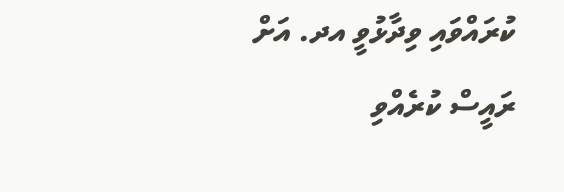ކުރައްވައި ވިދާޅުވީ އދ. އަށް ރައީސް ކުރެއްވި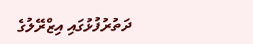ދަތުރުފުޅުގައި އިޒްރޭލުގެ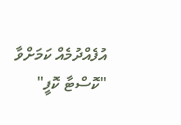އުފެއްދުމެއް ކަމަށްވާ "ކޮސްޓާ ކޮފީ"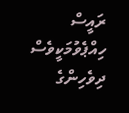ރައީސް ހިއްޕެވުމަކީވެސް ދިވެހިންގެ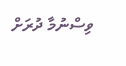ވިސްނުމާ ދުރަށް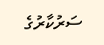ސަރުކާރުގެ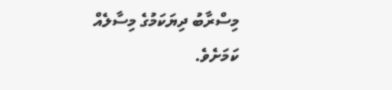މިސްރާބު ދިޔަކަމުގެ މިސާލެއް ކަމަށެވެ.